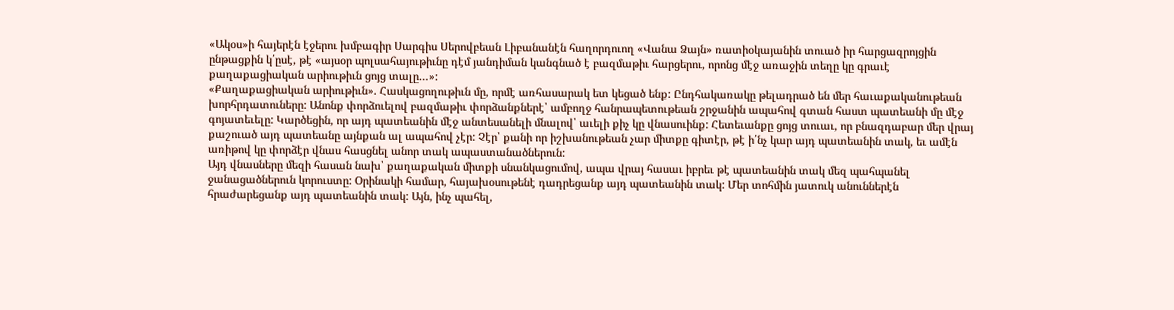«Ակօս»ի հայերէն էջերու խմբագիր Սարգիս Սերովբեան Լիբանանէն հաղորդուող «Վանա Ձայն» ռատիօկայանին տուած իր հարցազրոյցին ընթացքին կ՛ըսէ, թէ «այսօր պոլսահայութիւնը դէմ յանդիման կանգնած է բազմաթիւ հարցերու, որոնց մէջ առաջին տեղը կը գրաւէ քաղաքացիական արիութիւն ցոյց տալը…»:
«Քաղաքացիական արիութիւն». Հասկացողութիւն մը, որմէ առհասարակ ետ կեցած ենք: Ընդհակառակը թելադրած են մեր հաւաքականութեան խորհրդատուները: Անոնք փորձուելով բազմաթիւ փորձանքներէ՝ ամբողջ հանրապետութեան շրջանին ապահով գտան հաստ պատեանի մը մէջ գոյատեւելը: Կարծեցին, որ այդ պատեանին մէջ անտեսանելի մնալով՝ աւելի քիչ կը վնասուինք: Հետեւանքը ցոյց տուաւ, որ բնազդաբար մեր վրայ քաշուած այդ պատեանը այնքան ալ ապահով չէր: Չէր՝ քանի որ իշխանութեան չար միտքը գիտէր, թէ ի՛նչ կար այդ պատեանին տակ, եւ ամէն առիթով կը փորձէր վնաս հասցնել անոր տակ ապաստանածներուն:
Այդ վնասները մեզի հասան նախ՝ քաղաքական միտքի սնանկացումով, ապա վրայ հասաւ իբրեւ թէ պատեանին տակ մեզ պահպանել ջանացածներուն կորուստը: Օրինակի համար, հայախօսութենէ դադրեցանք այդ պատեանին տակ: Մեր տոհմին յատուկ անուններէն հրաժարեցանք այդ պատեանին տակ: Այն, ինչ պահել,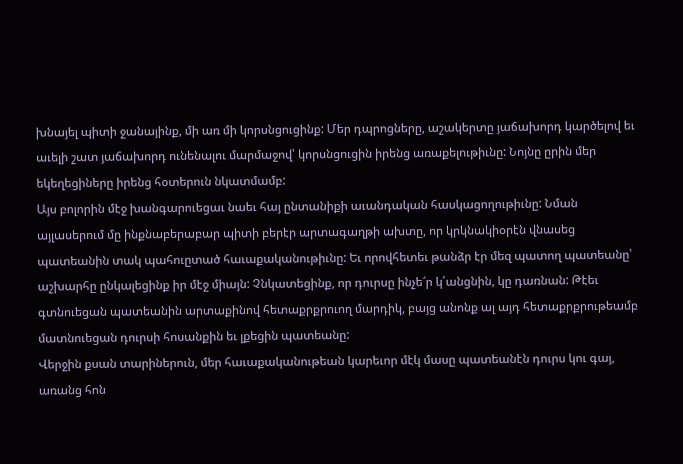խնայել պիտի ջանայինք, մի առ մի կորսնցուցինք: Մեր դպրոցները, աշակերտը յաճախորդ կարծելով եւ աւելի շատ յաճախորդ ունենալու մարմաջով՝ կորսնցուցին իրենց առաքելութիւնը: Նոյնը ըրին մեր եկեղեցիները իրենց հօտերուն նկատմամբ:
Այս բոլորին մէջ խանգարուեցաւ նաեւ հայ ընտանիքի աւանդական հասկացողութիւնը: Նման այլասերում մը ինքնաբերաբար պիտի բերէր արտագաղթի ախտը, որ կրկնակիօրէն վնասեց պատեանին տակ պահուըտած հաւաքականութիւնը: Եւ որովհետեւ թանձր էր մեզ պատող պատեանը՝ աշխարհը ընկալեցինք իր մէջ միայն: Չնկատեցինք, որ դուրսը ինչե՜ր կ՛անցնին, կը դառնան: Թէեւ գտնուեցան պատեանին արտաքինով հետաքրքրուող մարդիկ, բայց անոնք ալ այդ հետաքրքրութեամբ մատնուեցան դուրսի հոսանքին եւ լքեցին պատեանը:
Վերջին քսան տարիներուն, մեր հաւաքականութեան կարեւոր մէկ մասը պատեանէն դուրս կու գայ, առանց հոն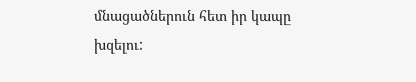մնացածներուն հետ իր կապը խզելու: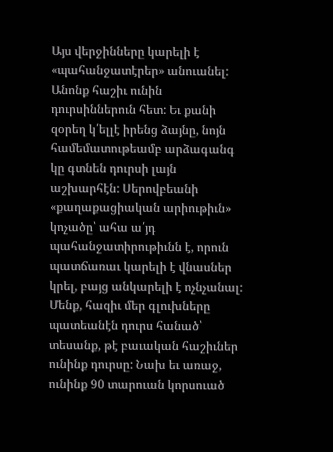Այս վերջինները կարելի է «պահանջատէրեր» անուանել: Անոնք հաշիւ ունին դուրսիններուն հետ: Եւ քանի զօրեղ կ՛ելլէ իրենց ձայնը, նոյն համեմատութեամբ արձագանգ կը գտնեն դուրսի լայն աշխարհէն: Սերովբեանի «քաղաքացիական արիութիւն» կոչածը՝ ահա ա՛յդ պահանջատիրութիւնն է, որուն պատճառաւ կարելի է վնասներ կրել, բայց անկարելի է ոչնչանալ:
Մենք, հազիւ մեր գլուխները պատեանէն դուրս հանած՝ տեսանք, թէ բաւական հաշիւներ ունինք դուրսը: Նախ եւ առաջ, ունինք 90 տարուան կորսուած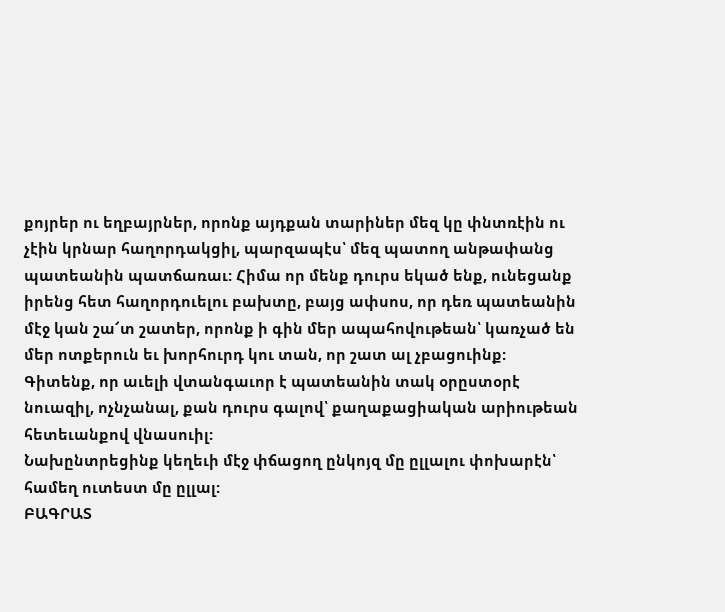քոյրեր ու եղբայրներ, որոնք այդքան տարիներ մեզ կը փնտռէին ու չէին կրնար հաղորդակցիլ, պարզապէս՝ մեզ պատող անթափանց պատեանին պատճառաւ: Հիմա որ մենք դուրս եկած ենք, ունեցանք իրենց հետ հաղորդուելու բախտը, բայց ափսոս, որ դեռ պատեանին մէջ կան շա՜տ շատեր, որոնք ի գին մեր ապահովութեան՝ կառչած են մեր ոտքերուն եւ խորհուրդ կու տան, որ շատ ալ չբացուինք:
Գիտենք, որ աւելի վտանգաւոր է պատեանին տակ օրըստօրէ նուազիլ, ոչնչանալ, քան դուրս գալով՝ քաղաքացիական արիութեան հետեւանքով վնասուիլ:
Նախընտրեցինք կեղեւի մէջ փճացող ընկոյզ մը ըլլալու փոխարէն՝ համեղ ուտեստ մը ըլլալ:
ԲԱԳՐԱՏ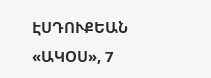ԷՍԴՈՒՔԵԱՆ
«ԱԿՕՍ», 7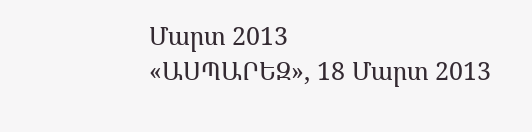Մարտ 2013
«ԱՍՊԱՐԵԶ», 18 Մարտ 2013